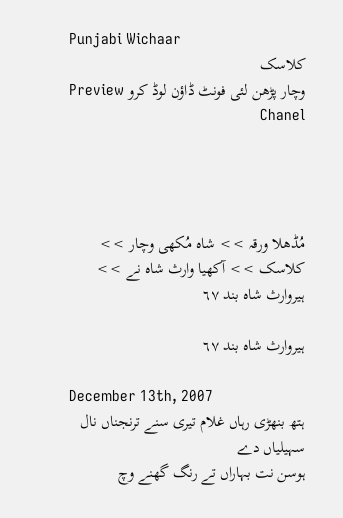Punjabi Wichaar
کلاسک
وچار پڑھن لئی فونٹ ڈاؤن لوڈ کرو Preview Chanel




مُڈھلا ورقہ >> شاہ مُکھی وچار >> کلاسک >> آکھیا وارث شاہ نے >> ہیروارث شاہ بند ٦٧

ہیروارث شاہ بند ٦٧

December 13th, 2007
ہتھ بنھڑی رہاں غلام تیری سنے ترنجناں نال سہیلیاں دے
ہوسن نت بہاراں تے رنگ گھنے وچ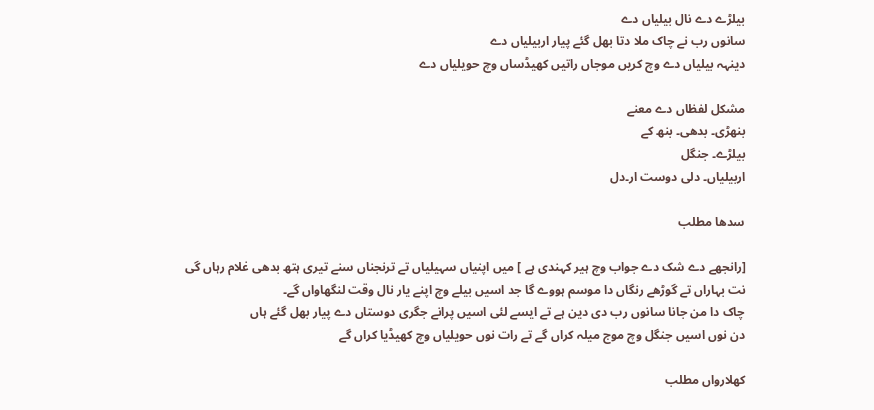بیلڑے دے نال بیلیاں دے
سانوں رب نے چاک ملا دتا بھل گئے پیار اربیلیاں دے
دینہہ بیلیاں دے وچ کریں موجاں راتیں کھیڈساں وچ حویلیاں دے

مشکل لفظاں دے معنے
بنھڑی۔ بدھی۔ بنھ کے
بیلڑے۔ جنگل
اربیلیاں۔ دلی دوست ار۔دل

سدھا مطلب

[رانجھے دے شک دے جواب وچ ہیر کہندی ہے ] میں اپنیاں سہیلیاں تے ترنجناں سنے تیری ہتھ بدھی غلام رہاں گی
نت بہاراں تے گوڑھے رنگاں دا موسم ہووے گا جد اسیں بیلے وچ اپنے یار نال وقت لنگھاواں گے۔
چاک دا من جانا سانوں رب دی دین ہے تے ایسے لئی اسیں پرانے جگری دوستاں دے پیار بھل گئے ہاں
دن نوں اسیں جنگل وچ موج میلہ کراں گے تے رات نوں حویلیاں وچ کھیڈیا کراں گے

کھلارواں مطلب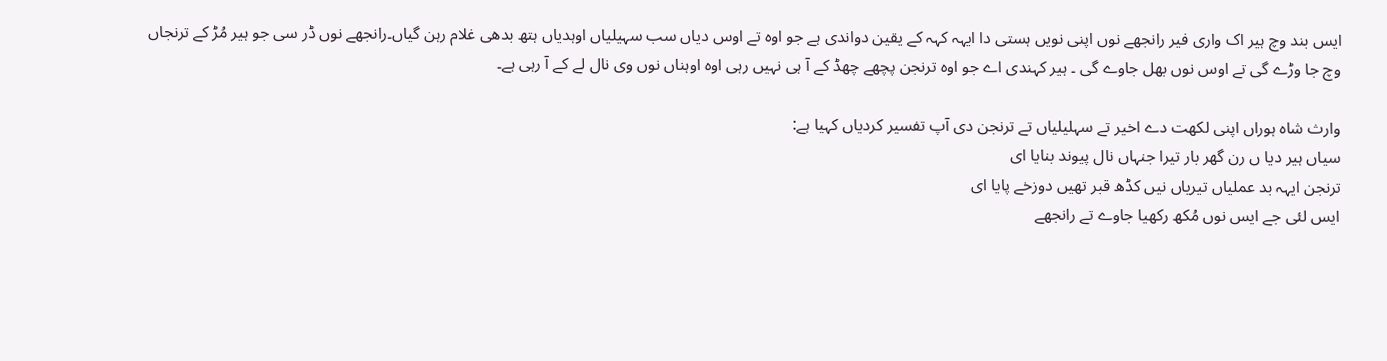ایس بند وچ ہیر اک واری فیر رانجھے نوں اپنی نویں ہستی دا ایہہ کہہ کے یقین دواندی ہے جو اوہ تے اوس دیاں سب سہیلیاں اوہدیاں ہتھ بدھی غلام رہن گیاں۔رانجھے نوں ڈر سی جو ہیر مُڑ کے ترنجاں وچ جا وڑے گی تے اوس نوں بھل جاوے گی ۔ ہیر کہندی اے جو اوہ ترنجن پچھے چھڈ کے آ ہی نہیں رہی اوہ اوہناں نوں وی نال لے کے آ رہی ہے۔

وارث شاہ ہوراں اپنی لکھت دے اخیر تے سہلیلیاں تے ترنجن دی آپ تفسیر کردیاں کہیا ہے:
سیاں ہیر دیا ں رن گھر بار تیرا جنہاں نال پیوند بنایا ای
ترنجن ایہہ بد عملیاں تیریاں نیں کڈھ قبر تھیں دوزخے پایا ای
ایس لئی جے ایس نوں مُکھ رکھیا جاوے تے رانجھے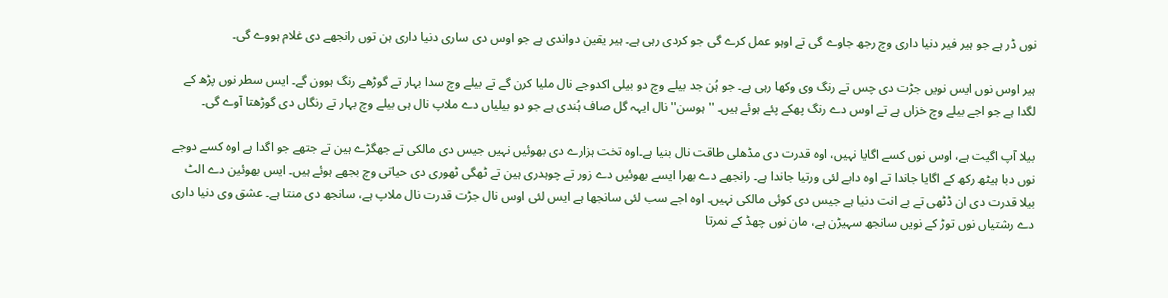نوں ڈر ہے جو ہیر فیر دنیا داری وچ رجھ جاوے گی تے اوہو عمل کرے گی جو کردی رہی ہے۔ ہیر یقین دواندی ہے جو اوس دی ساری دنیا داری ہن توں رانجھے دی غلام ہووے گی۔

ہیر اوس نوں ایس نویں جڑت دی چس تے رنگ وی وکھا رہی ہے۔ جو ہُن جد بیلے وچ دو بیلی اکدوجے نال ملیا کرن گے تے بیلے وچ سدا بہار تے گوڑھے رنگ ہوون گے۔ ایس سطر نوں پڑھ کے لگدا ہے جو اجے بیلے وچ خزاں ہے تے اوس دے رنگ پھکے پئے ہوئے ہیں۔ ''ہوسن'' نال ایہہ گل صاف ہُندی ہے جو دو بیلیاں دے ملاپ نال ہی بیلے وچ بہار تے رنگاں دی گوڑھتا آوے گی۔

بیلا آپ اگیت ہے، اوس نوں کسے اگایا نہیں، اوہ قدرت دی مڈھلی طاقت نال بنیا ہے۔اوہ تخت ہزارے دی بھوئیں نہیں جیس دی مالکی تے جھگڑے ہین تے جتھے جو اگدا ہے اوہ کسے دوجے نوں دبا ہیٹھ رکھ کے اگایا جاندا تے اوہ دابے لئی ورتیا جاندا ہے۔ رانجھے دے بھرا ایسے بھوئیں دے زور تے چوہدری ہین تے ٹھگی ٹھوری دی حیاتی وچ بجھے ہوئے ہیں۔ ایس بھوئین دے الٹ بیلا قدرت دی ان ڈٹھی تے بے انت دنیا ہے جیس دی کوئی مالکی نہیں۔ اوہ اجے سب لئی سانجھا ہے ایس لئی اوس نال جڑت قدرت نال ملاپ ہے، سانجھ دی منتا ہے۔ عشق وی دنیا داری دے رشتیاں نوں توڑ کے نویں سانجھ سہیڑن ہے، مان نوں چھڈ کے نمرتا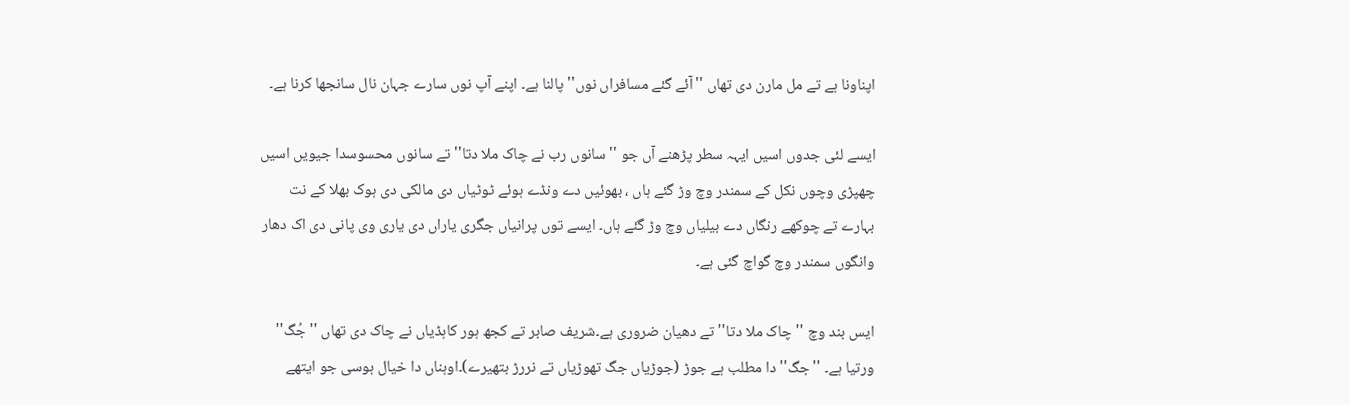اپناونا ہے تے مل مارن دی تھاں ''آئے گئے مسافراں نوں'' پالنا ہے۔ اپنے آپ نوں سارے جہان نال سانجھا کرنا ہے۔

ایسے لئی جدوں اسیں ایہہ سطر پڑھنے آں جو ''سانوں رب نے چاک ملا دتا'' تے سانوں محسوسدا جیویں اسیں چھپڑی وچوں نکل کے سمندر وچ وڑ گئے ہاں ، بھوئیں دے ونڈے ہوئے ٹوٹیاں دی مالکی دی ہوک بھلا کے نت بہارے تے چوکھے رنگاں دے بیلیاں وچ وڑ گئے ہاں۔ ایسے توں پرانیاں جگری یاراں دی یاری وی پانی دی اک دھار وانگوں سمندر وچ گواچ گئی ہے۔

ایس بند وچ ''چاک ملا دتا'' تے دھیان ضروری ہے۔شریف صابر تے کجھ ہور کاہڈیاں نے چاک دی تھاں ''جُگ'' ورتیا ہے۔ ''جگ'' دا مطلب ہے جوڑ (جوڑیاں جگ تھوڑیاں تے نررڑ بتھیرے)۔اوہناں دا خیال ہوسی جو ایتھے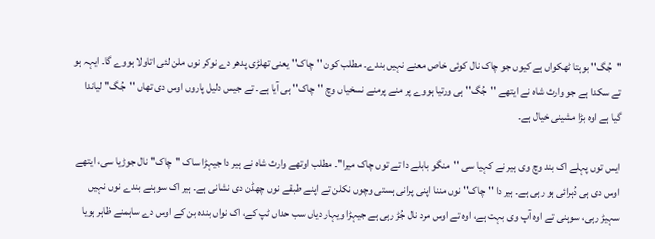''جُگ'' بوہتا ٹھکواں ہے کیوں جو چاک نال کوئی خاص معنے نہیں بندے۔ مطلب کون ''چاک'' یعنی تھلڑی پدھر دے نوکر نوں ملن لئی اتاولا ہووے گا۔ ایہہ ہو تے سکدا ہے جو وارث شاہ نے ایتھے ''جُگ'' ہی ورتیا ہووے پر منے پرمنے نسخیاں وچ ''چاک'' ہی آیا ہے۔ تے جیس دلیل پاروں اوس دی تھاں ''جُگ'' لیاندا گیا ہے اوہ بڑا مشینی خیال ہے۔

ایس توں پہلے اک بند وچ وی ہیر نے کہیا سی ''منگو بابلے دا تے توں چاک میرا''۔ مطلب اوتھے وارث شاہ نے ہیر دا جیہڑا ساک ''چاک'' نال جوڑیا سی، ایتھے اوس دی ہی دُہرائی ہو رہی ہے۔ ہیر دا ''چاک'' نوں مننا اپنی پرانی ہستی وچوں نکلن تے اپنے طبقے نوں چھڈن دی نشانی ہے۔ ہیر اک سوہنے بندے نوں نہیں سہیڑ رہی، سوہنی تے اوہ آپ وی بہت ہے، اوہ تے اوس مرد نال جُڑ رہی ہے جیہڑا ویہار دیاں سب حداں ٹپ کے، اک نواں بندہ بن کے اوس دے ساہمنے ظاہر ہویا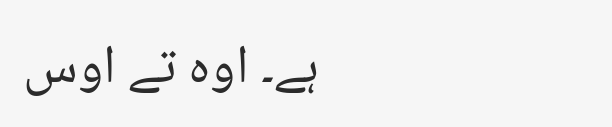ہے۔ اوہ تے اوس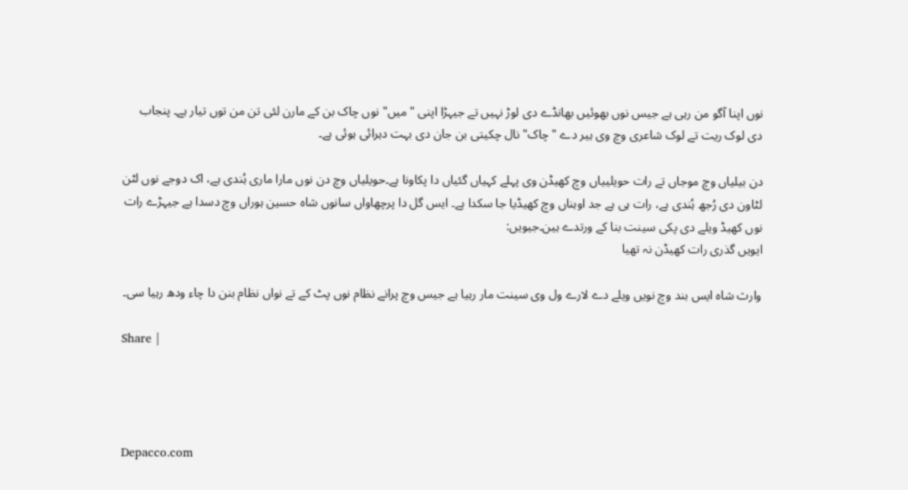نوں اپنا آگو من رہی ہے جیس نوں بھوئیں بھانڈے دی لوڑ نہیں تے جیہڑا اپنی "میں" نوں چاک بن کے مارن لئی تن من توں تیار ہے۔ پنجاب دی لوک ریت تے لوک شاعری وچ وی ہیر دے "چاک" نال چکیتی بن جان دی بہت دہرائی ہوئی ہے۔

دن بیلیاں وچ موجاں تے رات حویلییاں وچ کھیڈن وی پہلے کہیاں گئیاں دا پکاونا ہے۔حویلیاں وچ دن نوں مارا ماری ہُندی ہے، اک دوجے نوں لٹن لٹاون دی رُجھ ہُندی ہے، رات ہی ہے جد اوہناں وچ کھیڈیا جا سکدا ہے۔ ایس گل دا پرچھاواں سانوں شاہ حسین ہوراں وچ دسدا ہے جیہڑے رات نوں کھیڈ ویلے دی پکی سینت بنا کے ورتدے ہین۔جیویں:
ایویں گذری رات کھیڈن نہ تھیا

وارث شاہ ایس بند وچ نویں ویلے دے لارے ول وی سینت مار رہیا ہے جیس وچ پرانے نظام نوں پٹ کے تے نواں نظام بنن دا چاء ودھ رہیا سی۔

Share |




Depacco.com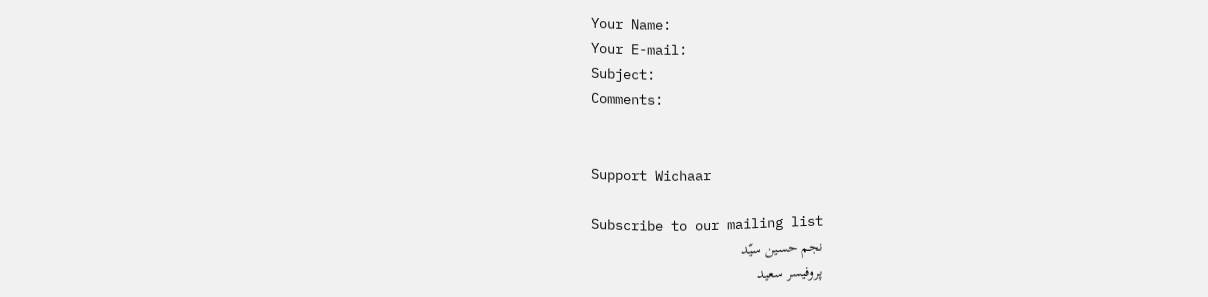Your Name:
Your E-mail:
Subject:
Comments:


Support Wichaar

Subscribe to our mailing list
نجم حسین سیّد
پروفیسر سعید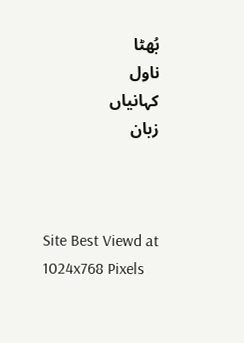بُھٹا
ناول
کہانیاں
زبان



Site Best Viewd at 1024x768 Pixels